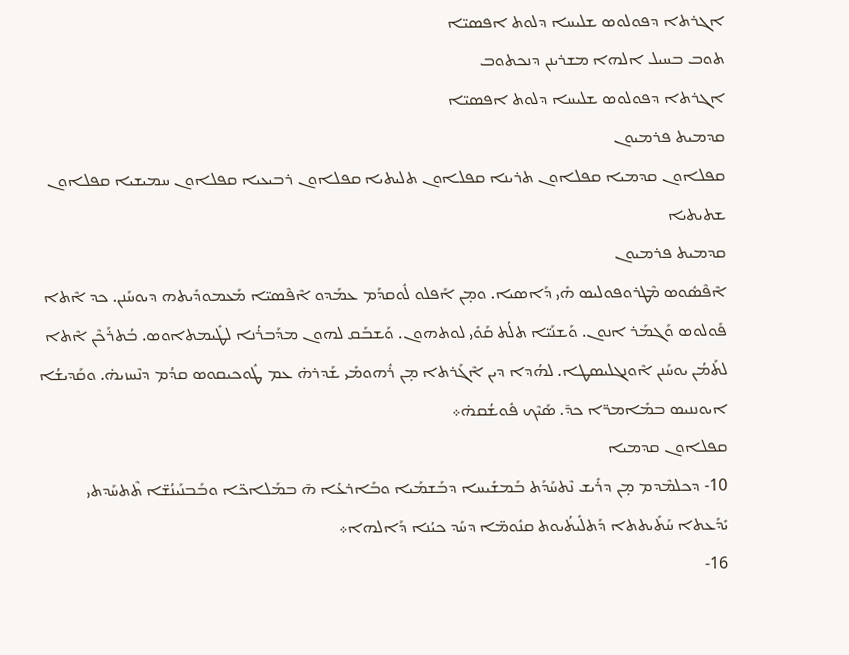ܐܓܪܬܐ ܕܦܘܠܘܣ ܫܠܝܚܐ ܕܠܘܬ ܐܦܣܝ̈ܐ
ܬܘܒ ܒܚܝܠ ܐܠܗܐ ܡܫܪܝܢܢ ܕܢܟܬܘܒ
ܐܓܪܬܐ ܕܦܘܠܘܣ ܫܠܝܚܐ ܕܠܘܬ ܐܦܣܝ̈ܐ
ܩܕܡܝܬ ܦܪܡܝܘܢ
ܩܦܠܐܘܢ ܩܕܡܝܐ ܩܦܠܐܘܢ ܬܪܝܢܐ ܩܦܠܐܘܢ ܬܠܝܬܝܐ ܩܦܠܐܘܢ ܪܒܝܥܝܐ ܩܦܠܐܘܢ ܚܡܝܫܝܐ ܩܦܠܐܘܢ ܫܬܝܬܝܐ
ܩܕܡܝܬ ܦܪܡܝܘܢ
ܐܶܦܶܣܽܘܣ ܡܶܛܪܘܦܘܠܝܣ ܗܺܝ ܕܰܐܣܝܐ. ܘܡ̣ܢ ܐܰܦܠܘ ܠܽܘܩܕܰܡ ܥܡܰܕܘ ܐܶܦܶܣܝ̈ܐ ܡܰܥܡܘܕܺܝܬܗ ܕܝܘܚܰܢܢ. ܟܕ ܐܶܬܐ ܦܰܘܠܘܣ ܘܰܓܡܰܪ ܐܢܘܢ. ܘܰܫܢܰܝ̈ܐ ܬܠܳܬ ܩܰܘܺܝ ܠܘܬܗܘܢ. ܘܰܫܒܰܩ ܠܗܘܢ ܡܕܰܒܪܳܢܐ ܠܛܺܝܡܬܐܘܣ. ܒܳܬܪܰܟܶܢ ܐܶܬܐ ܠܬܰܡܳܢ ܝܘܚܰܢܢ ܐܶܘܢܓܠܝܣܛܐ. ܠܗܳܕܐ ܕܝܢ ܐܶܓܰܪܬܐ ܡ̣ܢ ܪܽܗܘܡܺܝ ܫܰܕܪܗ̇ ܥܡ ܛܽܘܟܝܩܘܣ ܩܕܳܡ ܕܢܶܚܙܝܗ̇. ܘܩܰܕܝܫܳܐ ܐܝܘܢܢܝܣ ܒܡܺܐܡܪ̈ܐ ܟܕ̄. ܣܰܝܶܟ ܦܽܘܫܳܩܗ̇܀
ܩܦܠܐܘܢ ܩܕܡܝܐ
10- ܕܟܠܡܶܕܡ ܡ̣ܢ ܕܪܺܝܫ ܢܶܬܚܰܕܰܬ ܒܰܡܫܺܝܚܐ ܕܒܰܫܡܰܝܐ ܘܒܰܐܪܥܳܐ ܗ̄ ܒܡܰܠܐܟ̈ܐ ܘܒܰܒܢܰܝܢܳܫ̈ܐ ܬܶܬܚܰܕܬܝ ܝܺܕܰܥܬܐ ܚܰܬܺܝܬܬܐ ܕܰܬܠܺܝܬܳܝܘܬ ܩܢܽܘܡ̈ܐ ܕܚܰܕ ܟܝܳܢܐ ܕܰܐܠܗܐ܀
16-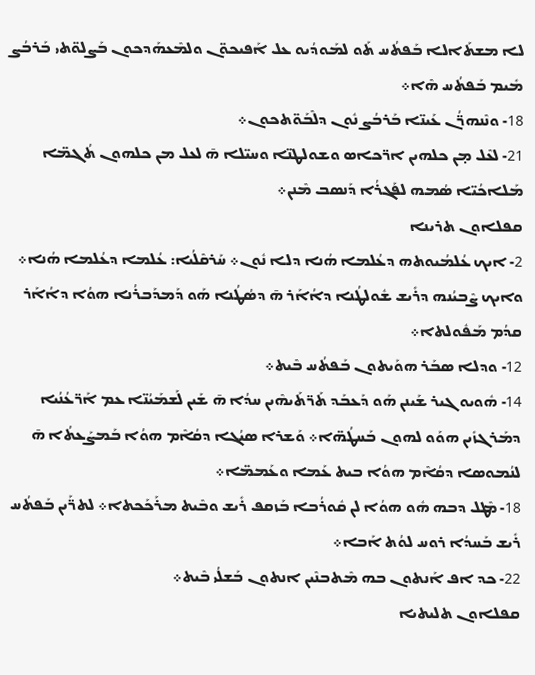ܠܐ ܡܫܬܰܐܠܐ ܒܰܦܬܳܚ ܬܰܘ ܠܡܰܘܕܳܝܘ ܥܠ ܐܰܦܝܟܘ̈ܢ ܘܠܡܶܥܗܰܕܟܘܢ ܒܰܨܠܘ̈ܬܝ ܒܰܪܒܳܨ ܡܺܝܡ ܒܰܦܬܳܚ ܗܶܐ܀
18- ܘܢܶܢܗܪ̈ܳܢ ܥܰܝܢ̈ܐ ܒܰܪܒܳܨ ܢܽܘܢ ܕܠܶܒܰܘ̈ܬܟܘܢ܀
21- ܠܥܶܠ ܡ̣ܢ ܟܠܗܝܢ ܐܪ̈ܟܐܣ ܘܫܘܠܛܢ̈ܐ ܘܚܝ̈ܠܐ ܗ̄ ܠܥܠ ܡܢ ܟܠܗܘܢ ܬܳܓܡ̈ܐ ܡܰܠܐܟܳܝ̈ܐ ܣܳܡܗ ܠܦܰܓܪܳܐ ܕܰܢܣܒ ܡܶܢܢ܀
ܩܦܠܐܘܢ ܬܪܝܢܐ
2- ܐܝܟ ܥܳܠܡܳܝܘܬܗ ܕܥܳܠܡܐ ܗܳܢܐ ܕܠܐ ܢܽܘܢ܀ ܚܰܪܩܶܠܳܝܐ: ܥܳܠܡܐ ܕܥܳܠܡܐ ܗܳܢܐ܀ ܘܐܝܟ ܨܶܒܝܳܢܗ ܕܪܺܝܫ ܫܽܘܠܛܳܢܐ ܕܐܳܐܰܪ ܗ̄ ܕܣܳܛܳܢܐ ܗܰܘ ܕܰܡܕܰܒܪܳܢܐ ܗܘܳܐ ܕܐܳܐܰܪ ܩܕܳܡ ܡܰܦܽܘܠܬܐ܀
12- ܘܕܠܐ ܣܒܰܪ ܗܘܰܝܬܘܢ ܒܰܦܬܳܚ ܒܶܝܬ܀
14- ܗܽܘܝܘ ܓܝܪ ܫܰܝܢܢ ܗܰܘ ܕܰܥܒܰܕ ܬܰܪ̈ܬܰܝܗܶܝܢ ܚܕܳܐ ܗ̄ ܫܰܝܢ ܠܰܫܡܰܝܳܢ̈ܐ ܥܡ ܐܰܪ̈ܥܳܢܳܝܐ ܕܡܰܪܓܙܺܝܢ ܗܘܰܘ ܠܗܘܢ ܒܰܚܛܳܗ̈ܐ܀ ܘܰܫܪܐ ܣܝܳܓܐ ܕܩܳܐܶܡ ܗܘܳܐ ܒܰܡܨܰܥܬܳܐ ܗ̄ ܠܢܳܡܘܣܐ ܕܩܳܐܶܡ ܗܘܳܐ ܒܝܬ ܥܰܡܐ ܘܥܰܡܡ̈ܐ܀
18- ܡܶܛܠ ܕܒܗ ܗܽܘ ܗܘܳܐ ܠܢ ܩܽܘܪܳܒܐ ܒܰܙܩܦ ܪܺܝܫ ܘܒܶܝܬ ܡܪܰܟܰܟܬܐ܀ ܠܬܪ̈ܰܝܢ ܒܰܦܬܳܚ ܪܺܝܫ ܒܰܚܕܳܐ ܪܘܚ ܠܘܳܬ ܐܰܒܐ܀
22- ܟܕ ܐܦ ܐܰܢܬܘܢ ܒܗ ܡܶܬܒܢܶܝܢ ܐܢܬܘܢ ܒܰܫܠܳܝ ܒܶܝܬ܀
ܩܦܠܐܘܢ ܬܠܝܬܝܐ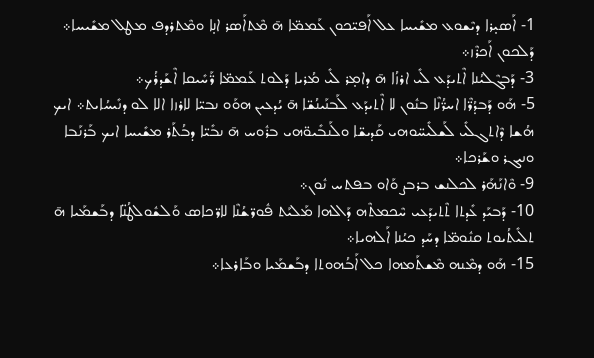1- ܐܰܣܝ̣ܪܐ ܕܝܶܫܘܥ ܡܫܺܝܚܐ ܥܠ ܐܰܦܝ̈ܟܘܢ ܥܰܡܡ̈ܐ ܗ̄ ܡܶܬܐܰܣܪ ܐܢ̣ܐ ܘܡܶܬܪܕܦ ܡܛܠ ܡܫܺܝܚܐ܀ ܕܰܠܟܘܢ ܐܰܟܪܶܙ܀
3- ܕܰܒܓܶܠܝܳܢܐ ܐܶܬܝܕܰܥ ܠܺܝ ܐܪܙܳܐ ܗ̄ ܕܐܡ̣ܪ ܠܺܝ ܡܳܪܝܐ ܕܰܠܘܬ ܥܰܡܡ̈ܐ ܪ̈ܰܚܺܝܩܐ ܐܶܫܰܕܪܳܟ܀
5- ܗܰܘ ܕܰܒܕܳܪ̈ܶܐ ܐܚܪ̈ܳܢܶܐ ܒܢܽܘܢ ܠܐ ܐܶܬܝܕܰܥ ܠܰܒܢܰܝܢܳܫ̈ܐ ܗ̄ ܝܳܕܥܝܢ ܗܘܰܘ ܢܒܝ̈ܐ ܠܐܪܙܐ ܐܠܐ ܠܘ ܕܢܺܝܚܳܐܝܬ܀ ܐܝܟ ܗܳܫܐ ܕܶܐܬܓܠܺܝ ܠܰܫܠܺܝܚ̈ܘܗܝ ܩܰܕܝܫ̈ܐ ܘܠܰܢܒܺܝܘ̈ܗܝ ܒܪܽܘܚ ܗ̄ ܢܒܺܝ̈ܐ ܕܒܳܬܰܪ ܡܫܺܝܚܐ ܐܝܟ ܒܰܪܢܰܒܐ ܘܢܝܓܪ ܘܫܰܪܟܐ܀
9- ܘܶܐܢܰܗܰܪ ܠܟܠܢܫ ܒܪܒܨ ܘܰܐܘ ܒܦܬܚ ܢܽܘܢ܀
10- ܕܰܒܝܰܕ ܥܺܕܬܐ ܬܶܬܝܕܰܥܝ ܚܶܟܡܬܶܗ ܕܰܐܠܗܐ ܡܰܠܝܰܬ ܦܽܘܪ̈ܫܳܢܶܐ ܠܐܪ̈ܟܐܣ ܘܰܠܫܽܘܠܛܳܢ̈ܐ ܕܒܰܫܡܰܝܐ ܗ̄ ܬܠܺܝܬܳܝܘܬ ܩܢܽܘܡ̈ܐ ܕܚܰܕ ܟܝܳܢܐ ܐܰܠܗܝܐ܀
15- ܗܰܘ ܕܡܶܢܗ ܡܶܫܬܰܡܗܐ ܟܠ ܐܰܒܳܗܘܬܐ ܕܒܰܫܡܰܝܐ ܘܒܰܐܪܥܐ܀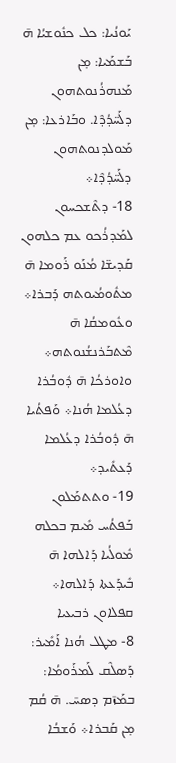ܝܰܘܢܳܝܐ: ܟܠ ܟܢܽܘܫܝܳܐ ܗ̄ ܒܰܫܡܰܝܐ: ܡ̣ܢ ܡܰܢܗܪܳܢܘܬܗܘܢ ܕܠܰܚ̈ܕܳܕܶܐ. ܘܒܰܐܪܥܐ: ܡ̣ܢ ܡܰܘܠܕܢܘܬܗܘܢ ܕܠܰܚ̈ܕܳܕܶܐ܀
18- ܕܬܶܫܟܚܘܢ ܠܡܰܕܪܳܟܘ ܥܡ ܟܠܗܘܢ ܩܰܕܝܫ̈ܐ ܡܳܢܰܘ ܪܰܘܡܐ ܗ̄ ܡܬܽܘܡܳܝܘܬܗ ܕܰܒܪܐ܀ ܘܥܽܘܡܩܳܐ ܗ̄ ܡܶܬܒܰܪܢܫܳܢܘܬܗ܀ ܘܐܘܪܟܳܐ ܗ̄ ܕܽܘܒܳܪܐ ܕܥܳܠܡܐ ܗܳܢܐ܀ ܘܰܦܬܳܝܐ ܗ̄ ܕܽܘܒܳܪܐ ܕܥܳܠܡܐ ܕܰܥܬܺܝܕ܀
19- ܘܬܬܡܰܠܘܢ ܒܰܦܬܳܚ ܡܺܝܡ ܒܟܠܗ ܡܽܘܠܳܝܐ ܕܰܐܠܗܐ ܗ̄ ܒܺܝܕܰܥܬܐ ܕܰܐܠܗܐ܀
ܩܦܠܐܘܢ ܪܒܝܥܝܐ
8- ܡܛܠ ܗܳܢܐ ܐܰܡܺܝܪ: ܕܰܣܠܶܩ ܠܰܡܪܰܘܡܳܐ: ܒܡܰܙ̄ܡ ܕܣܚ̄. ܗ̄ ܩܳܡ ܡ̣ܢ ܩܰܒܪܐ܀ ܘܰܫܒܳܐ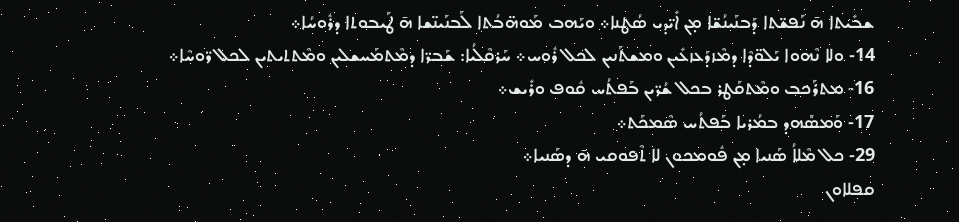ܫܒܺܝܬܐ ܗ̄ ܢܰܦܫ̈ܬܐ ܕܰܒܢܰܝܢܳܫ̈ܐ ܡ̣ܢ ܐܺܝ̈ܕܝ ܣܳܛܢܐ܀ ܘܝܰܗܒ ܡܰܘܗ̈ܒܳܬܐ ܠܰܒܢܰܝܢ̈ܫܐ ܗ̄ ܛܰܝܒܘܬܐ ܕܪܽܘܚܳܐ܀
14- ܘܠܐ ܢܶܗܘܐ ܝܰܠܘ̈ܕܶܐ ܕܡܶܙܕܰܥܙܥܺܝܢ ܘܡܫܬܰܢܝܢ ܠܟܠ ܪܽܘܚ܀ ܚܰܪܩܶܠܳܝܐ: ܫܰܒܪ̈ܐ ܕܡܶܬܡܰܚܫܠܝܢ ܘܡܶܬܬܝܬܝܢ ܠܟܠ ܪ̈ܘܚܶܐ܀
16- ܡܬܪܰܟܒ ܘܡܶܬܩܰܛܪ ܒܟܠ ܫܳܪ̈ܝܢ ܒܰܦܬܳܚ ܩܽܘܦ ܘܪܺܝܫ܀
17- ܘܰܡܣܰܗܕ ܒܡܳܪܝܐ ܒܰܦܬܳܚ ܣܶܡܟܰܬ܀
29- ܟܠ ܡܶܠܐܳ ܣܰܢܝܐ ܡ̣ܢ ܦܽܘܡܟܘܢ ܠܐ ܬܶܦܘܩܝ ܗ̄ ܕܣܰܢܝܐ܀
ܩܦܠܐܘܢ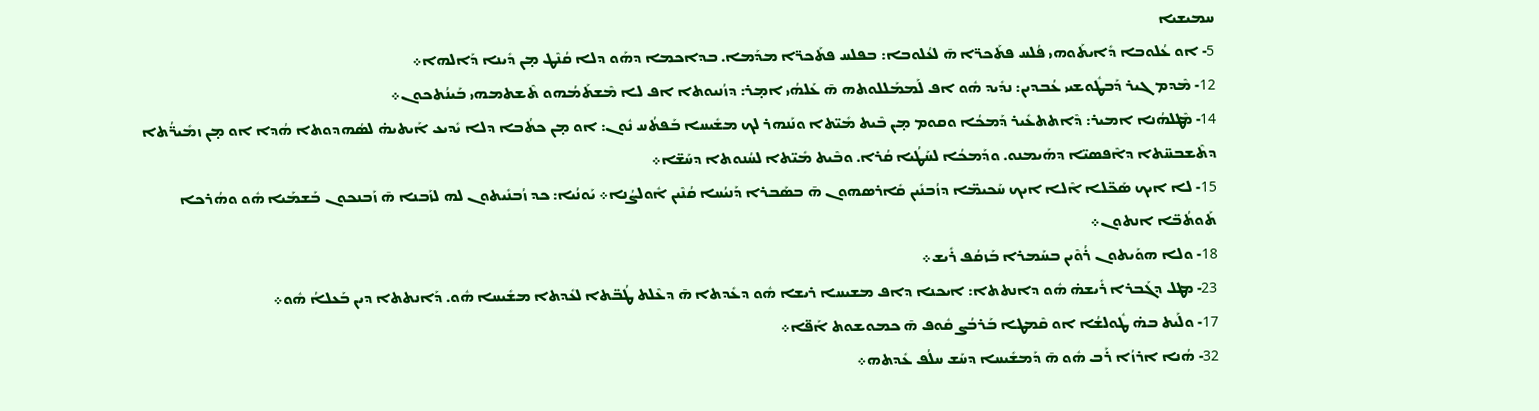ܚܡܝܫܝܐ
5- ܐܘ ܥܳܠܘܒܐ ܕܺܐܝܬܰܘܗܝ ܦܳܠܚ ܦܬܰܟܪ̈ܐ ܗ̄ ܠܥܳܠܘܒܐ: ܒܦܠܚ ܦܬܰܟܪ̈ܐ ܡܕܰܡܐ. ܒܕܐܟܡܐ ܕܗܰܘ ܕܠܐ ܩܳܢܶܛ ܡ̣ܢ ܕܺܝܢܐ ܕܰܐܠܗܐ܀
12- ܡܶܕܡ ܓܝܪ ܕܰܒܛܽܘܫܝܝ ܥܳܒܕܝܢ: ܢܕܺܝܕ ܗܽܘ ܐܦ ܠܰܡܡܰܠܠܘܬܗ ܗ̄ ܥܰܠܗܳܝ ܐܡ̣ܪ: ܕܙܳܢܝܘܬܐ ܐܦ ܠܐ ܡܶܫܬܰܡܳܗܘ ܬܶܫܬܡܗܝ ܒܰܝܢܳܬܟܘܢ܀
14- ܡܶܛܠܗܳܢܐ ܐܡܝܪ: ܕܶܐܬܬܥܺܝܪ ܕܰܡܟܳܐ ܘܩܘܡ ܡ̣ܢ ܒܶܝܬ ܡܺܝ̈ܬܐ ܘܢܰܢܗܪ ܠܟ ܡܫܺܝܚܐ ܒܰܦܬܳܚ ܢܽܘܢ: ܐܘ ܡ̣ܢ ܟܬܳܒܐ ܕܠܐ ܝܺܕܝܥ ܐܰܝܬܝܗ̇ ܠܣܳܗܕܘܬܐ ܗܳܕܐ ܐܘ ܡ̣ܢ ܙܡܺܝܪ̈ܳܬܐ ܕܬܶܫܒܚ̈ܬܐ ܕܐܶܦܣܝ̈ܐ ܕܗܰܝܡܢܘ. ܘܕܰܡܟܳܐ ܠܚܰܛܳܝܐ ܩܳܪܐ. ܘܒܶܝܬ ܡܺܝ̈ܬܐ ܠܚܳܢܘܬܐ ܕܚܰܫ̈ܐ܀
15- ܠܐ ܐܝܟ ܣܰܟ̈ܠܐ ܐܶܠܐ ܐܝܟ ܚܰܟܝܡ̈ܐ ܕܙܳܒܢܺܝܢ ܩܺܐܪܣܗܘܢ ܗ̄ ܒܣܰܒܪܐ ܕܰܢܝܳܚܐ ܩܳܢܶܝܢ ܐܽܘܠܨܳܢܐ܀ ܝܰܘܢܳܝܐ: ܟܕ ܙܳܒܢܺܝܬܘܢ ܠܗ ܠܙܰܒܢܐ ܗ̄ ܙܰܒܢܟܘܢ ܒܰܫܡܰܝܐ ܗܽܘ ܘܗܳܪܟܐ ܬܰܘܬܳܒ̈ܐ ܐܢܬܘܢ܀
18- ܘܠܐ ܗܘܰܝܬܘܢ ܪܳܘܶܝܢ ܒܚܰܡܪܐ ܒܰܙܩܳܦ ܪܺܝܫ܀
23- ܡܛܠ ܕܓܰܒܪܐ ܪܺܝܫܗ̇ ܗܽܘ ܕܐܢܬܬܐ: ܐܝܟܢܐ ܕܐܦ ܡܫܝܚܐ ܪܝܫܐ ܗܽܘ ܕܥܺܕܬܐ ܗ̄ ܕܥܶܠܬ ܛܳܒ̈ܬܐ ܠܥܺܕܬܐ ܡܫܺܝܚܐ ܗܽܘ. ܕܰܐܢܬܬܐ ܕܝܢ ܒܰܥܠܐܳ ܗܽܘ܀
17- ܘܠܰܝܬ ܒܗ̇ ܛܽܘܠܫܳܐ ܐܘ ܩܶܡܛܐ ܒܰܪܒܳܨ ܩܽܘܦ ܗ̄ ܟܡܘܫܘܬ ܐܰܦ̈ܐ܀
32- ܗܳܢܐ ܐܪܙܳܐ ܪܰܒ ܗܽܘ ܗ̄ ܕܰܡܫܺܝܚܐ ܕܚܰܫ ܚܠܳܦ ܥܺܕܬܗ܀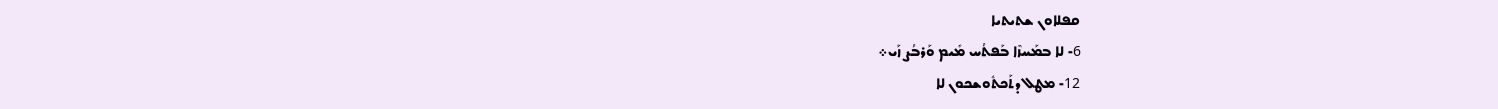ܩܦܠܐܘܢ ܫܬܝܬܝܐ
6- ܠܐ ܒܡܰܚܙܶܐ ܒܰܦܬܳܚ ܡܺܝܡ ܘܰܪܒܳܨ ܙܰܝ܀
12- ܡܛܠ ܕܬܰܟܬܽܘܫܟܘܢ ܠܐ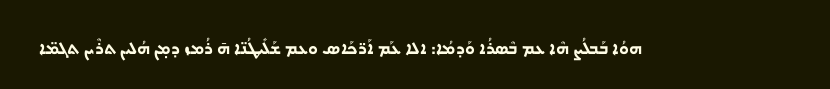ܗܘܳܐ ܒܰܒܠܳܨ ܗܶܐ ܥܡ ܒܶܣܪܳܐ ܘܰܕܡܳܐ: ܐܠܐ ܥܰܡ ܐܰܪ̈ܟܰܐܣ ܘܥܡ ܫܰܠܺܝܛܳܢ̈ܐ ܗ̄ ܪܳܡܙ ܕܡ̣ܢ ܗܳܠܝܢ ܬܪܶܝܢ ܬܓܡ̈ܐ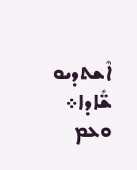ܐܶܫܬܕܝܘ ܫ̈ܺܐܕܐ܀ ܘܥܡ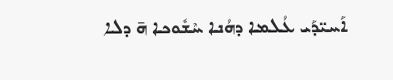ܐܰܚܝ̈ܕܰܝ ܥܳܠܡܐ ܕܗܳܢܐ ܚܶܫܽܘܟܐ ܗ̄ ܕܠܐ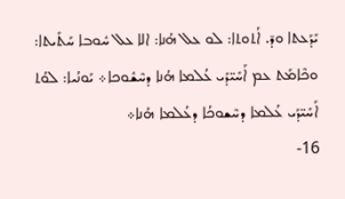ܝܺܕܰܥܬܐ ܘܕ̄. ܐܳܬܘܬܐ: ܠܘ ܥܠ ܗܳܢܐ: ܐܠܐ ܥܠ ܚܽܘܒܐ ܚܰܬܺܝܬܐ: ܘܟܶܐܡܰܬ ܥܡ ܐܰܚܺܝ̈ܕܰܝ ܥܳܠܡܐ ܗܳܢܐ ܕܚܶܫܽܘܟܐ܀ ܝܰܘܢܳܝܐ: ܠܘܳܬ ܐܰܚܺܝ̈ܕܰܝ ܥܳܠܡܐ ܕܚܶܫܘܟܳܐ ܕܥܳܠܡܐ ܗܳܢܐ܀
16-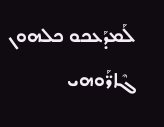ܠܰܡܕܰܥܟܘ ܟܠܗܘܢ ܓܶܐܪ̈ܰܘܗܝ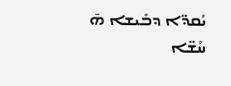ܝܳܩܕ̈ܐ ܕܒܺܝܫܐ ܗ̄ ܚܰܫ̈ܐ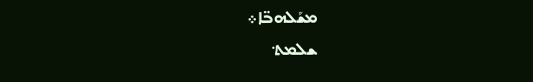ܡܫܰܠܗܒ̈ܐ܀
ܫܠܡܬ݀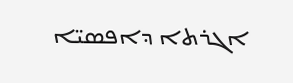ܐܓܪܬܐ ܕܐܦܣܝ̈ܐ